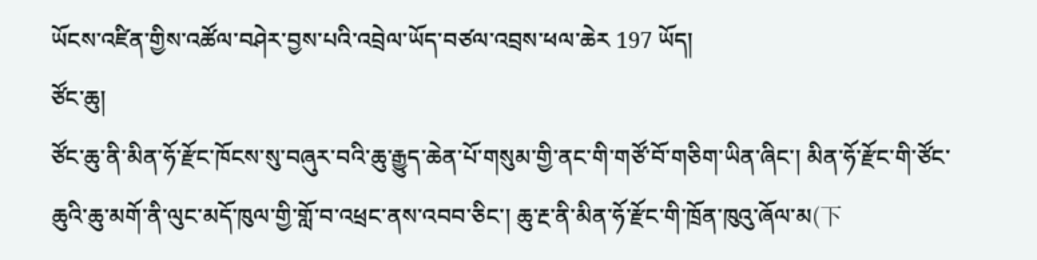ཡོངས་འཛིན་གྱིས་འཚོལ་བཤེར་བྱས་པའི་འབྲེལ་ཡོད་བཙལ་འབྲས་ཕལ་ཆེར 197 ཡོད།
ཙོང་ཆུ།
ཙོང་ཆུ་ནི་མིན་ཧོ་རྫོང་ཁོངས་སུ་བཞུར་བའི་ཆུ་རྒྱུད་ཆེན་པོ་གསུམ་གྱི་ནང་གི་གཙོ་བོ་གཅིག་ཡིན་ཞིང་། མིན་ཧོ་རྫོང་གི་ཙོང་ཆུའི་ཆུ་མགོ་ནི་ལུང་མདོ་ཁུལ་གྱི་གློ་བ་འཕྲང་ནས་འབབ་ཅིང་། ཆུ་རྔ་ནི་མིན་ཧོ་རྫོང་གི་ཁྲོན་ཁུའུ་ཞོལ་མ(下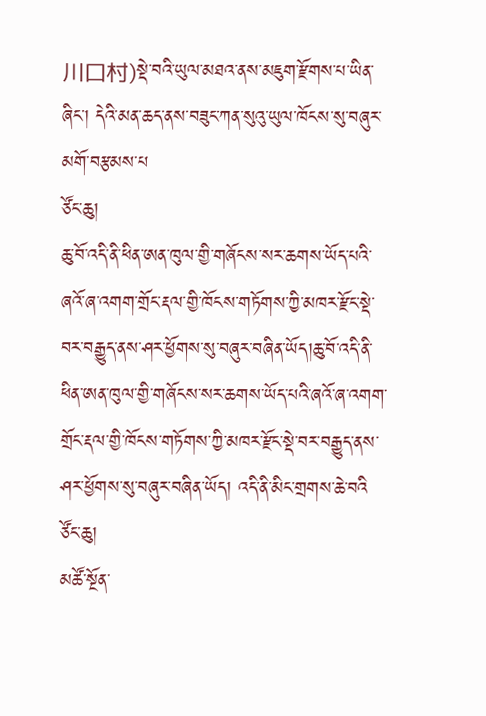川口村)སྡེ་བའི་ཡུལ་མཐའ་ནས་མཇུག་རྫོགས་པ་ཡིན་ཞིང་། དེའི་མན་ཆད་ནས་བཟུང་ཀན་སུའུ་ཡུལ་ཁོངས་སུ་བཞུར་མགོ་བརྩམས་པ
ཙོང་ཆུ།
ཆུ་བོ་འདི་ནི་ཕིན་ཨན་ཁུལ་གྱི་གཞོངས་སར་ཆགས་ཡོད་པའི་ཞའོ་ཞ་འགག་གྲོང་རྡལ་གྱི་ཁོངས་གཏོགས་ཀྱི་མཁར་རྫོང་སྡེ་བར་བརྒྱུད་ནས་ཤར་ཕྱོགས་སུ་བཞུར་བཞིན་ཡོད།ཆུ་བོ་འདི་ནི་ཕིན་ཨན་ཁུལ་གྱི་གཞོངས་སར་ཆགས་ཡོད་པའི་ཞའོ་ཞ་འགག་གྲོང་རྡལ་གྱི་ཁོངས་གཏོགས་ཀྱི་མཁར་རྫོང་སྡེ་བར་བརྒྱུད་ནས་ཤར་ཕྱོགས་སུ་བཞུར་བཞིན་ཡོད། འདི་ནི་མིང་གྲགས་ཆེ་བའི
ཙོང་ཆུ།
མཚོ་སྔོན་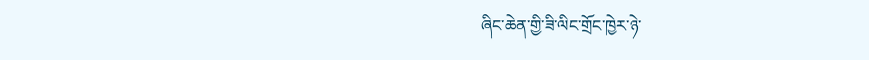ཞིང་ཆེན་གྱི་ཟི་ལིང་གྲོང་ཁྱེར་ཉེ་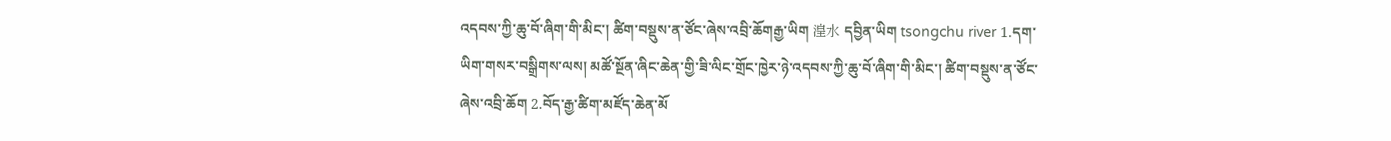འདབས་ཀྱི་ཆུ་བོ་ཞིག་གི་མིང་། ཚིག་བསྡུས་ན་ཙོང་ཞེས་འབྲི་ཆོགརྒྱ་ཡིག 湟水 དབྱིན་ཡིག tsongchu river 1.དག་ཡིག་གསར་བསྒྲིགས་ལས། མཚོ་སྔོན་ཞིང་ཆེན་གྱི་ཟི་ལིང་གྲོང་ཁྱེར་ཉེ་འདབས་ཀྱི་ཆུ་བོ་ཞིག་གི་མིང་། ཚིག་བསྡུས་ན་ཙོང་ཞེས་འབྲི་ཆོག 2.བོད་རྒྱ་ཚིག་མཛོད་ཆེན་མོ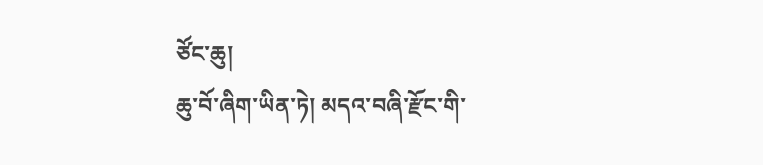ཙོང་ཆུ།
ཆུ་བོ་ཞིག་ཡིན་ཏེ། མདའ་བཞི་རྫོང་གི་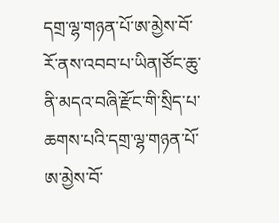དགྲ་ལྷ་གཉན་པོ་ཨ་མྱེས་བོ་རོ་ནས་འབབ་པ་ཡིན།ཙོང་ཆུ་ནི་མདའ་བཞི་རྫོང་གི་སྲིད་པ་ཆགས་པའི་དགྲ་ལྷ་གཉན་པོ་ཨ་མྱེས་བོ་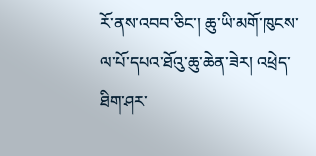རོ་ནས་འབབ་ཅིང་། ཆུ་ཡི་མགོ་ཁུངས་ལ་པོ་དཔའ་ཐོའུ་ཆུ་ཆེན་ཟེར། འཕྲེད་ཐིག་ཤར་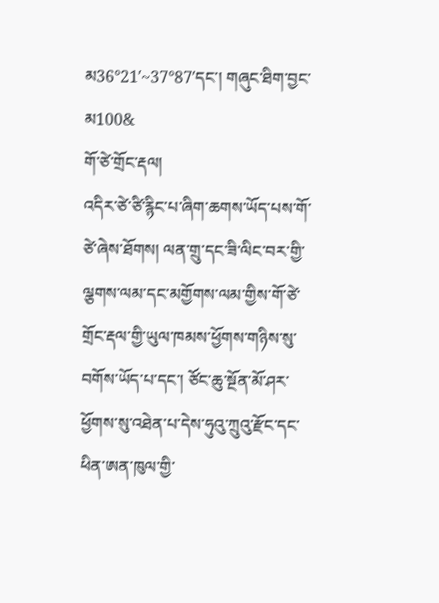མ36°21′~37°87′དང་། གཞུང་ཐིག་བྱང་མ100&
གོ་ཙེ་གྲོང་རྡལ།
འདིར་ཙེ་ཙི་རྙིང་པ་ཞིག་ཆགས་ཡོད་པས་གོ་ཙེ་ཞེས་ཐོགས། ལན་གྲུ་དང་ཟི་ལིང་བར་གྱི་ལྕགས་ལམ་དང་མགྱོགས་ལམ་གྱིས་གོ་ཙེ་གྲོང་རྡལ་གྱི་ཡུལ་ཁམས་ཕྱོགས་གཉིས་སུ་བགོས་ཡོད་པ་དང་། ཙོང་ཆུ་སྔོན་མོ་ཤར་ཕྱོགས་སུ་འཐེན་པ་དེས་ཧུའུ་ཀྲུའུ་རྫོང་དང་ཕིན་ཨན་ཁུལ་གྱི་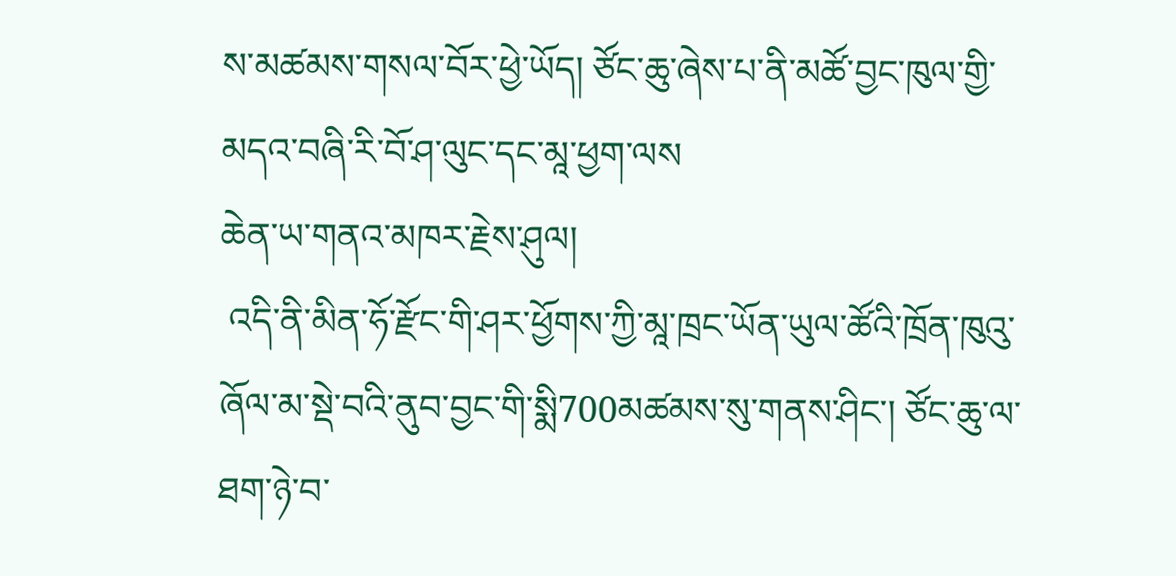ས་མཚམས་གསལ་བོར་ཕྱེ་ཡོད། ཙོང་ཆུ་ཞེས་པ་ནི་མཚོ་བྱང་ཁུལ་གྱི་མདའ་བཞི་རི་བོ་ཤ་ལུང་དང་མཱ་ཕྱག་ལས
ཆེན་ཡ་གནའ་མཁར་རྗེས་ཤུལ།
 འདི་ནི་མིན་ཧོ་རྫོང་གི་ཤར་ཕྱོགས་ཀྱི་མཱ་ཁྲང་ཡོན་ཡུལ་ཚོའི་ཁྲོན་ཁུའུ་ཞོལ་མ་སྡེ་བའི་ནུབ་བྱང་གི་སྨི700མཚམས་སུ་གནས་ཤིང་། ཙོང་ཆུ་ལ་ཐག་ཉེ་བ་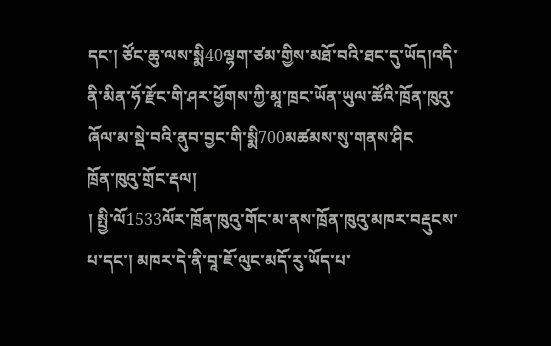དང་། ཙོང་ཆུ་ལས་སྨི40ལྷག་ཙམ་གྱིས་མཐོ་བའི་ཐང་དུ་ཡོད།འདི་ནི་མིན་ཧོ་རྫོང་གི་ཤར་ཕྱོགས་ཀྱི་མཱ་ཁྲང་ཡོན་ཡུལ་ཚོའི་ཁྲོན་ཁུའུ་ཞོལ་མ་སྡེ་བའི་ནུབ་བྱང་གི་སྨི700མཚམས་སུ་གནས་ཤིང
ཁྲོན་ཁུའུ་གྲོང་རྡལ།
། སྤྱི་ལོ1533ལོར་ཁྲོན་ཁུའུ་གོང་མ་ནས་ཁྲོན་ཁུའུ་མཁར་བརྡུངས་པ་དང་། མཁར་དེ་ནི་བཱ་ཇོ་ལུང་མདོ་རུ་ཡོད་པ་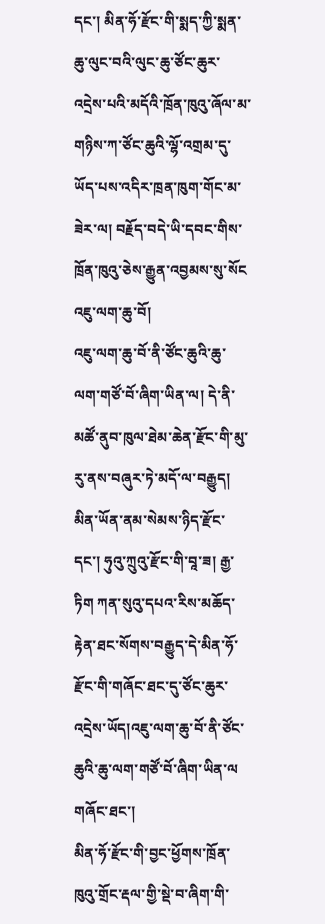དང་། མིན་ཧོ་རྫོང་གི་སྨད་ཀྱི་སྨན་ཆུ་ལུང་བའི་ལུང་ཆུ་ཙོང་ཆུར་འདྲེས་པའི་མདོའི་ཁྲོན་ཁུའུ་ཞོལ་མ་གཉིས་ཀ་ཙོང་ཆུའི་ལྷོ་འགྲམ་དུ་ཡོད་པས་འདིར་ཁྲན་ཁུག་གོང་མ་ཟེར་ལ། བརྗོད་བདེ་ཡི་དབང་གིས་ཁྲོན་ཁུའུ་ཅེས་རྒྱུན་འབྱམས་སུ་སོང
འཇུ་ལག་ཆུ་བོ།
འཇུ་ལག་ཆུ་བོ་ནི་ཙོང་ཆུའི་ཆུ་ལག་གཙོ་བོ་ཞིག་ཡིན་ལ། དེ་ནི་མཚོ་ནུབ་ཁུལ་ཐེམ་ཆེན་རྫོང་གི་མུ་རུ་ནས་བཞུར་ཏེ་མདོ་ལ་བརྒྱུད། མིན་ཡོན་ནམ་སེམས་ཉིད་རྫོང་དང་། ཧུའུ་ཀྲུའུ་རྫོང་གི་བཱ་ཟ། རྒྱ་ཏིག ཀན་སུའུ་དཔའ་རིས་མཆོད་རྟེན་ཐང་སོགས་བརྒྱུད་དེ་མིན་ཧོ་རྫོང་གི་གཞོང་ཐང་དུ་ཙོང་ཆུར་འདྲེས་ཡོད།འཇུ་ལག་ཆུ་བོ་ནི་ཙོང་ཆུའི་ཆུ་ལག་གཙོ་བོ་ཞིག་ཡིན་ལ
གཞོང་ཐང་།
མིན་ཧོ་རྫོང་གི་བྱང་ཕྱོགས་ཁྲོན་ཁུའུ་གྲོང་རྡལ་གྱི་སྡེ་བ་ཞིག་གི་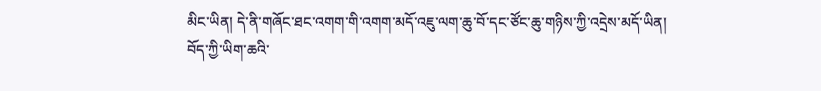མིང་ཡིན། དེ་ནི་གཞོང་ཐང་འགག་གི་འགག་མདོ་འཇུ་ལག་ཆུ་བོ་དང་ཙོང་ཆུ་གཉིས་ཀྱི་འདྲེས་མདོ་ཡིན། བོད་ཀྱི་ཡིག་ཆའི་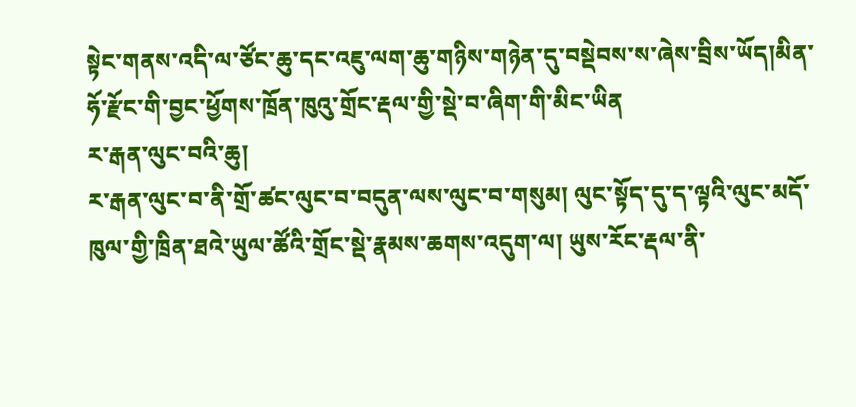སྟེང་གནས་འདི་ལ་ཙོང་ཆུ་དང་འཇུ་ལག་ཆུ་གཉིས་གཉེན་དུ་བསྡེབས་ས་ཞེས་བྲིས་ཡོད།མིན་ཧོ་རྫོང་གི་བྱང་ཕྱོགས་ཁྲོན་ཁུའུ་གྲོང་རྡལ་གྱི་སྡེ་བ་ཞིག་གི་མིང་ཡིན
ར་རྒན་ལུང་བའི་ཆུ།
ར་རྒན་ལུང་བ་ནི་གྲོ་ཚང་ལུང་བ་བདུན་ལས་ལུང་བ་གསུམ། ལུང་སྟོད་དུ་ད་ལྟའི་ལུང་མདོ་ཁུལ་གྱི་ཁྲིན་ཐའེ་ཡུལ་ཚོའི་གྲོང་སྡེ་རྣམས་ཆགས་འདུག་ལ། ཡུས་རོང་རྡལ་ནི་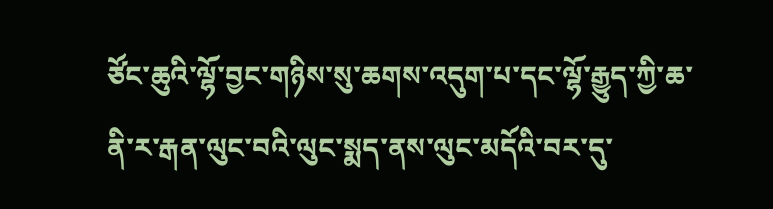ཙོང་ཆུའི་ལྷོ་བྱང་གཉིས་སུ་ཆགས་འདུག་པ་དང་ལྷོ་རྒྱུད་ཀྱི་ཆ་ནི་ར་རྒན་ལུང་བའི་ལུང་སྨད་ནས་ལུང་མདོའི་བར་དུ་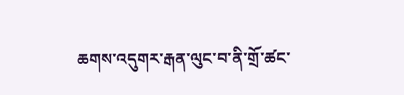ཆགས་འདུགར་རྒན་ལུང་བ་ནི་གྲོ་ཚང་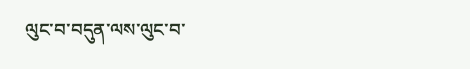ལུང་བ་བདུན་ལས་ལུང་བ་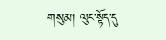གསུམ། ལུང་སྟོད་དུ